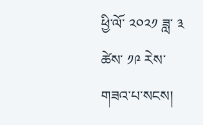ཕྱི་ལོ་ ༢༠༢༡ ཟླ་ ༣ ཚེས་ ༡༩ རེས་གཟའ་པ་སངས།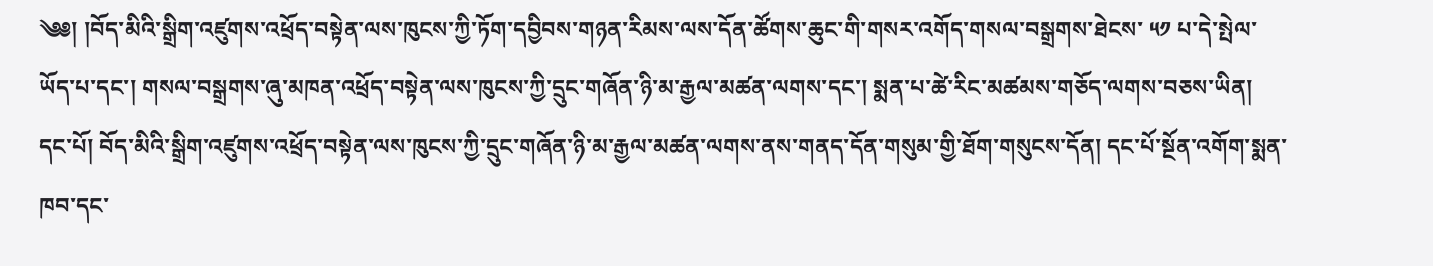༄༅། །བོད་མིའི་སྒྲིག་འཛུགས་འཕྲོད་བསྟེན་ལས་ཁུངས་ཀྱི་ཏོག་དབྱིབས་གཉན་རིམས་ལས་དོན་ཚོགས་ཆུང་གི་གསར་འགོད་གསལ་བསྒྲགས་ཐེངས་ ༥༡ པ་དེ་སྤེལ་ཡོད་པ་དང་། གསལ་བསྒྲགས་ཞུ་མཁན་འཕྲོད་བསྟེན་ལས་ཁུངས་ཀྱི་དྲུང་གཞོན་ཉི་མ་རྒྱལ་མཚན་ལགས་དང་། སྨན་པ་ཚེ་རིང་མཚམས་གཅོད་ལགས་བཅས་ཡིན།
དང་པོ། བོད་མིའི་སྒྲིག་འཛུགས་འཕྲོད་བསྟེན་ལས་ཁུངས་ཀྱི་དྲུང་གཞོན་ཉི་མ་རྒྱལ་མཚན་ལགས་ནས་གནད་དོན་གསུམ་གྱི་ཐོག་གསུངས་དོན། དང་པོ་སྔོན་འགོག་སྨན་ཁབ་དང་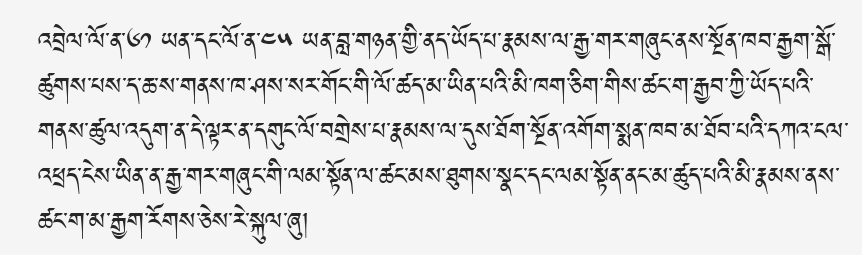འབྲེལ་ལོ་ན་༦༡ ཡན་དང་ལོ་ན་༤༥ ཡན་བླ་གཉན་གྱི་ནད་ཡོད་པ་རྣམས་ལ་རྒྱ་གར་གཞུང་ནས་སྔོན་ཁབ་རྒྱག་སྒོ་ཚུགས་པས་ད་ཆ་ས་གནས་ཁ་ཤས་སར་གོང་གི་ལོ་ཚད་མ་ཡིན་པའི་མི་ཁག་ཅིག་གིས་ཚང་ག་རྒྱབ་ཀྱི་ཡོད་པའི་གནས་ཚུལ་འདུག་ན་དེ་ལྟར་ན་དགུང་ལོ་བགྲེས་པ་རྣམས་ལ་དུས་ཐོག་སྔོན་འགོག་སྨན་ཁབ་མ་ཐོབ་པའི་དཀའ་ངལ་འཕྲད་ངེས་ཡིན་ན་རྒྱ་གར་གཞུང་གི་ལམ་སྟོན་ལ་ཚང་མས་ཐུགས་སྣང་དང་ལམ་སྟོན་ནང་མ་ཚུད་པའི་མི་རྣམས་ནས་ཚང་ག་མ་རྒྱག་རོགས་ཅེས་རེ་སྐུལ་ཞུ།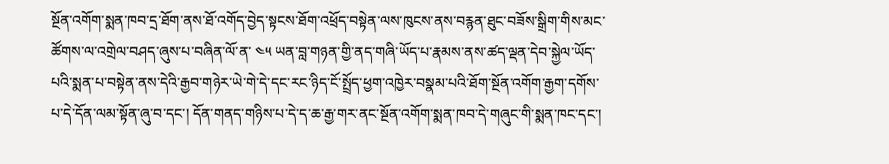སྔོན་འགོག་སྨན་ཁབ་དྲ་ཐོག་ནས་ཐོ་འགོད་བྱེད་སྟངས་ཐོག་འཕྲོད་བསྟེན་ལས་ཁུངས་ནས་བརྙན་ཐུང་བཟོས་སྒྲིག་གིས་མང་ཚོགས་ལ་འགྲེལ་བཤད་ཞུས་པ་བཞིན་ལོ་ན་ ༤༥ ཡན་བླ་གཉན་གྱི་ནད་གཞི་ཡོད་པ་རྣམས་ནས་ཚད་ལྡན་དེབ་སྐྱེལ་ཡོད་པའི་སྨན་པ་བསྟེན་ནས་དེའི་རྒྱབ་གཉེར་ཡེ་གེ་དེ་དང་རང་ཉིད་ངོ་སྤྲོད་ཕྱག་འཁྱེར་བསྣམ་པའི་ཐོག་སྔོན་འགོག་རྒྱག་དགོས་པ་དེ་དོན་ལམ་སྟོན་ཞུ་བ་དང་། དོན་གནད་གཉིས་པ་དེ་ད་ཆ་རྒྱ་གར་ནང་སྔོན་འགོག་སྨན་ཁབ་དེ་གཞུང་གི་སྨན་ཁང་དང་།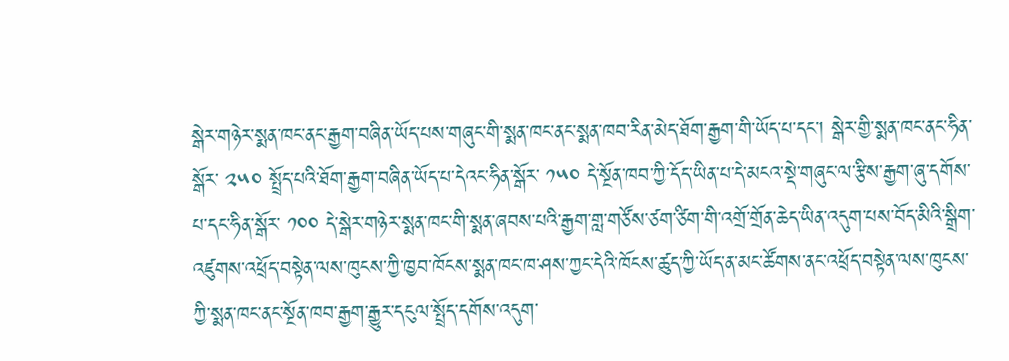སྒེར་གཉེར་སྨན་ཁང་ནང་རྒྱག་བཞིན་ཡོད་པས་གཞུང་གི་སྨན་ཁང་ནང་སྨན་ཁབ་རིན་མེད་ཐོག་རྒྱག་གི་ཡོད་པ་དང་། སྒེར་གྱི་སྨན་ཁང་ནང་ཧིན་སྒོར་ ༢༥༠ སྤྲོད་པའི་ཐོག་རྒྱག་བཞིན་ཡོད་པ་དེའང་ཧིན་སྒོར་ ༡༥༠ དེ་སྔོན་ཁབ་ཀྱི་དོད་ཡིན་པ་དེ་མངའ་སྡེ་གཞུང་ལ་རྩིས་རྒྱག་ཞུ་དགོས་པ་དང་ཧིན་སྒོར་ ༡༠༠ དེ་སྒེར་གཉེར་སྨན་ཁང་གི་སྨན་ཞབས་པའི་རྒྱག་གླ་གཙོས་ཙག་ཙིག་གི་འགྲོ་གྲོན་ཆེད་ཡིན་འདུག་པས་བོད་མིའི་སྒྲིག་འཛུགས་འཕྲོད་བསྟེན་ལས་ཁུངས་ཀྱི་ཁྱབ་ཁོངས་སྨན་ཁང་ཁ་ཤས་ཀྱང་དེའི་ཁོངས་ཚུད་ཀྱི་ཡོད་ན་མང་ཚོགས་ནང་འཕྲོད་བསྟེན་ལས་ཁུངས་ཀྱི་སྨན་ཁང་ནང་སྔོན་ཁབ་རྒྱག་རྒྱུར་དངུལ་སྤྲོད་དགོས་འདུག་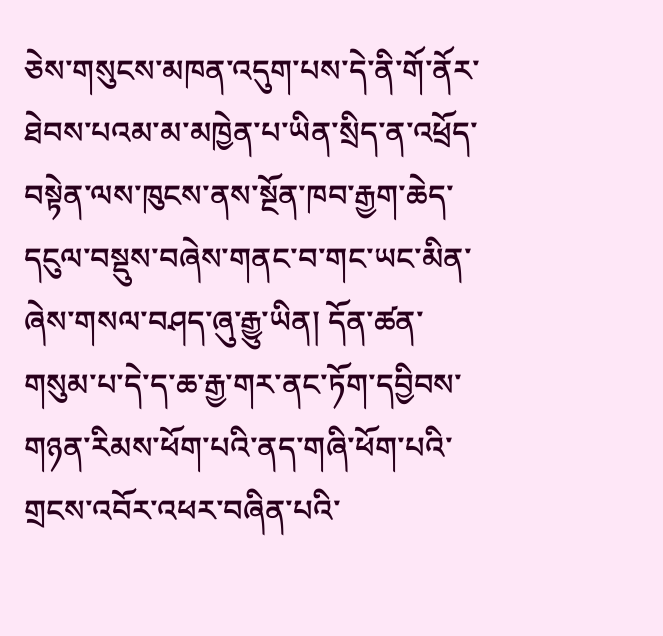ཅེས་གསུངས་མཁན་འདུག་པས་དེ་ནི་གོ་ནོར་ཐེབས་པའམ་མ་མཁྱེན་པ་ཡིན་སྲིད་ན་འཕྲོད་བསྟེན་ལས་ཁུངས་ནས་སྔོན་ཁབ་རྒྱག་ཆེད་དངུལ་བསྡུས་བཞེས་གནང་བ་གང་ཡང་མིན་ཞེས་གསལ་བཤད་ཞུ་རྒྱུ་ཡིན། དོན་ཚན་གསུམ་པ་དེ་ད་ཆ་རྒྱ་གར་ནང་ཏོག་དབྱིབས་གཉན་རིམས་ཕོག་པའི་ནད་གཞི་ཕོག་པའི་གྲངས་འབོར་འཕར་བཞིན་པའི་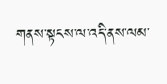གནས་སྟངས་ལ་འདི་ནས་ལམ་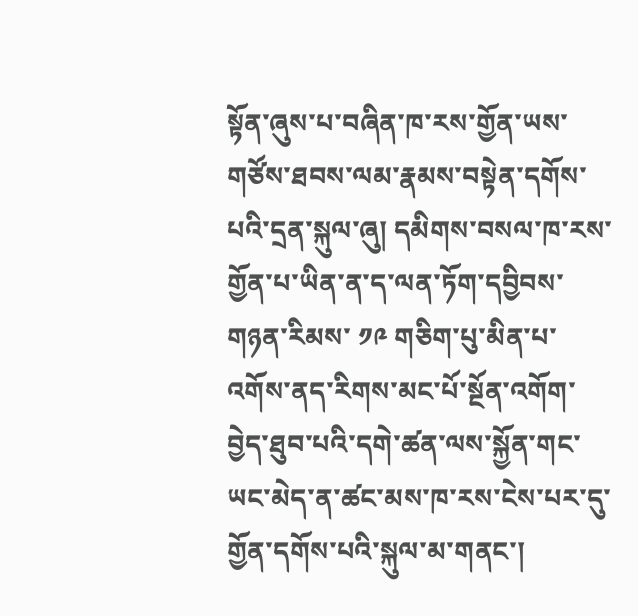སྟོན་ཞུས་པ་བཞིན་ཁ་རས་གྱོན་ཡས་གཙོས་ཐབས་ལམ་རྣམས་བསྟེན་དགོས་པའི་དྲན་སྐུལ་ཞུ། དམིགས་བསལ་ཁ་རས་གྱོན་པ་ཡིན་ན་ད་ལན་ཏོག་དབྱིབས་གཉན་རིམས་ ༡༩ གཅིག་པུ་མིན་པ་འགོས་ནད་རིགས་མང་པོ་སྔོན་འགོག་བྱེད་ཐུབ་པའི་དགེ་ཚན་ལས་སྐྱོན་གང་ཡང་མེད་ན་ཚང་མས་ཁ་རས་ངེས་པར་དུ་གྱོན་དགོས་པའི་སྐུལ་མ་གནང་།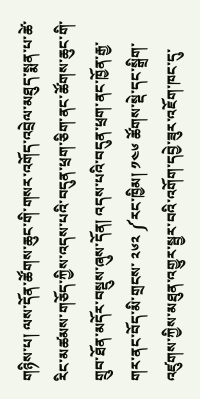གཉིས་པ། ལས་དོན་ཚོགས་ཆུང་གི་གསར་འགོད་འབྲེལ་མཐུད་སྨན་པ་ཚེ་རིང་མཚམས་གཅོད་ཀྱིས་འདས་པའི་བདུན་ཕྲག་ཅིག་ནང་ཚོགས་ཆུང་གི་གྲུབ་ཐོན་མདོར་བསྡུས་ཞུས་དོན། འདས་པའི་བདུན་ཕྲག་ནང་ཁྱོན་རྒྱ་གར་ནང་བོད་མི་གྲངས་ ༢༦༢ ༼རང་ཁྱིམ། ༡༤༦ ཚོགས་སྡེ་དང་སྒྲིག་འཛུགས་ཀྱིས་མཐུན་འགྱུར་སྦྱར་བའི་འགོག་དབྱེ་ཟུར་འཇོག་ཁང་དུ་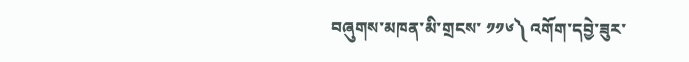བཞུགས་མཁན་མི་གྲངས་ ༡༡༦༽ འགོག་དབྱེ་ཟུར་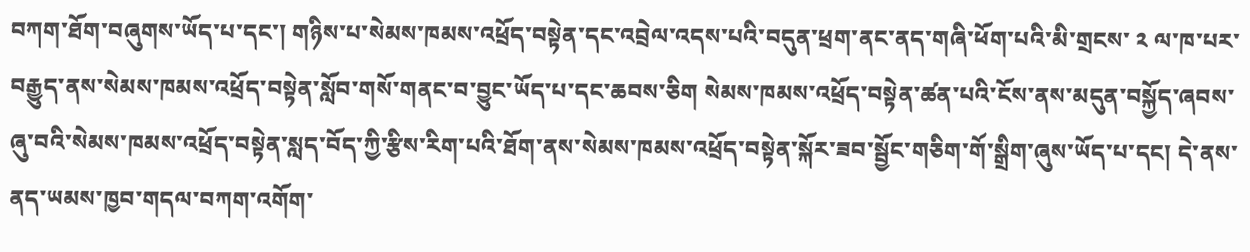བཀག་ཐོག་བཞུགས་ཡོད་པ་དང་། གཉིས་པ་སེམས་ཁམས་འཕྲོད་བསྟེན་དང་འབྲེལ་འདས་པའི་བདུན་ཕྲག་ནང་ནད་གཞི་ཕོག་པའི་མི་གྲངས་ ༢ ལ་ཁ་པར་བརྒྱུད་ནས་སེམས་ཁམས་འཕྲོད་བསྟེན་སློབ་གསོ་གནང་བ་བྱུང་ཡོད་པ་དང་ཆབས་ཅིག སེམས་ཁམས་འཕྲོད་བསྟེན་ཚན་པའི་ངོས་ནས་མདུན་བསྐྱོད་ཞབས་ཞུ་བའི་སེམས་ཁམས་འཕྲོད་བསྟེན་སླད་བོད་ཀྱི་རྩིས་རིག་པའི་ཐོག་ནས་སེམས་ཁམས་འཕྲོད་བསྟེན་སྐོར་ཟབ་སྦྱོང་གཅིག་གོ་སྒྲིག་ཞུས་ཡོད་པ་དང། དེ་ནས་ནད་ཡམས་ཁྱབ་གདལ་བཀག་འགོག་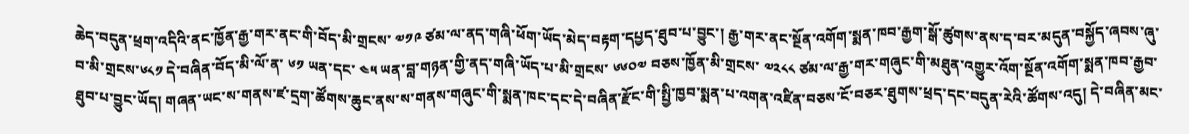ཆེད་བདུན་ཕྲག་འདིའི་ནང་ཁྱོན་རྒྱ་གར་ནང་གི་བོད་མི་གྲངས་ ༧༡༩ ཙམ་ལ་ནད་གཞི་ཕོག་ཡོད་མེད་བརྟག་དཔྱད་ཐུབ་པ་བྱུང་། རྒྱ་གར་ནང་སྔོན་འགོག་སྨན་ཁབ་རྒྱག་སྒོ་ཚུགས་ནས་ད་བར་མདུན་བསྐྱོད་ཞབས་ཞུ་བ་མི་གྲངས་༦༨༡ དེ་བཞིན་བོད་མི་ལོ་ན་ ༦༡ ཡན་དང་ ༤༥ ཡན་བླ་གཉན་གྱི་ནད་གཞི་ཡོད་པ་མི་གྲངས་ ༦༦༠༧ བཅས་ཁྱོན་མི་གྲངས་ ༧༢༨༨ ཙམ་ལ་རྒྱ་གར་གཞུང་གི་མཐུན་འགྱུར་འོག་སྔོན་འགོག་སྨན་ཁབ་རྒྱབ་ཐུབ་པ་བྱུང་ཡོད། གཞན་ཡང་ས་གནས་ཛ་དྲག་ཚོགས་ཆུང་ནས་ས་གནས་གཞུང་གི་སྨན་ཁང་དང་དེ་བཞིན་རྫོང་གི་སྤྱི་ཁྱབ་སྨན་པ་འགན་འཛིན་བཅས་ངོ་བཅར་ཐུགས་ཕྲད་དང་བདུན་རེའི་ཚོགས་འདུ། དེ་བཞིན་མང་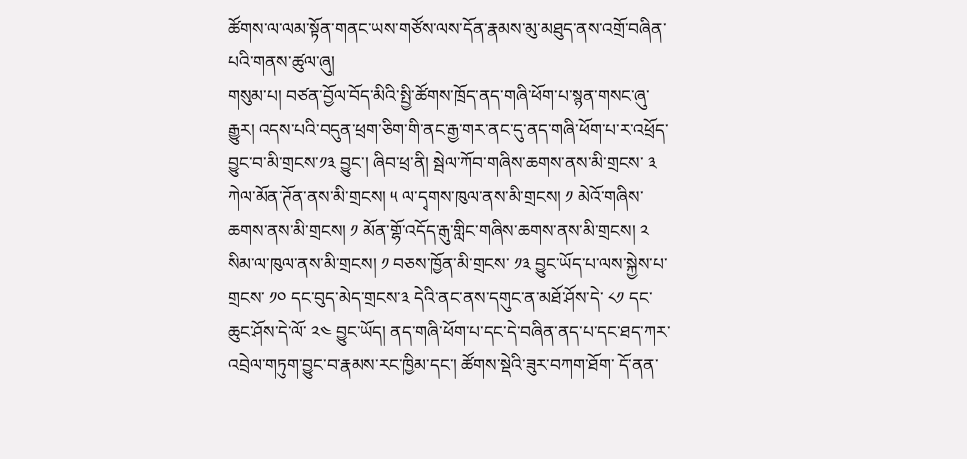ཚོགས་ལ་ལམ་སྟོན་གནང་ཡས་གཙོས་ལས་དོན་རྣམས་མུ་མཐུད་ནས་འགྲོ་བཞིན་པའི་གནས་ཚུལ་ཞུ།
གསུམ་པ། བཙན་བྱོལ་བོད་མིའི་སྤྱི་ཚོགས་ཁྲོད་ནད་གཞི་ཕོག་པ་སྙན་གསང་ཞུ་རྒྱུར། འདས་པའི་བདུན་ཕྲག་ཅིག་གི་ནང་རྒྱ་གར་ནང་དུ་ནད་གཞི་ཕོག་པ་ར་འཕྲོད་བྱུང་བ་མི་གྲངས་༡༣ བྱུང་། ཞིབ་ཕྲ་ནི། སྦེལ་ཀོབ་གཞིས་ཆགས་ནས་མི་གྲངས་ ༣ ཀེལ་མོན་ཊོན་ནས་མི་གྲངས། ༥ ལ་དྭགས་ཁུལ་ནས་མི་གྲངས། ༡ མེའོ་གཞིས་ཆགས་ནས་མི་གྲངས། ༡ མོན་གྷོ་འདོད་རྒུ་གླིང་གཞིས་ཆགས་ནས་མི་གྲངས། ༢ སིམ་ལ་ཁུལ་ནས་མི་གྲངས། ༡ བཅས་ཁྱོན་མི་གྲངས་ ༡༣ བྱུང་ཡོད་པ་ལས་སྐྱེས་པ་གྲངས་ ༡༠ དང་བུད་མེད་གྲངས་༣ དེའི་ནང་ནས་དགུང་ན་མཐོ་ཤོས་དེ་ ༨༡ དང་ཆུང་ཤོས་དེ་ལོ་ ༢༤ བྱུང་ཡོད། ནད་གཞི་ཕོག་པ་དང་དེ་བཞིན་ནད་པ་དང་ཐད་ཀར་འབྲེལ་གཏུག་བྱུང་བ་རྣམས་རང་ཁྱིམ་དང་། ཚོགས་སྡེའི་ཟུར་བཀག་ཐོག་ དོ་ནན་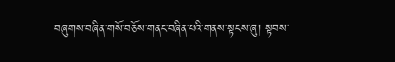བཞུགས་བཞིན་གསོ་བཅོས་གནང་བཞིན་པའི་གནས་སྟངས་ཞུ། སྟབས་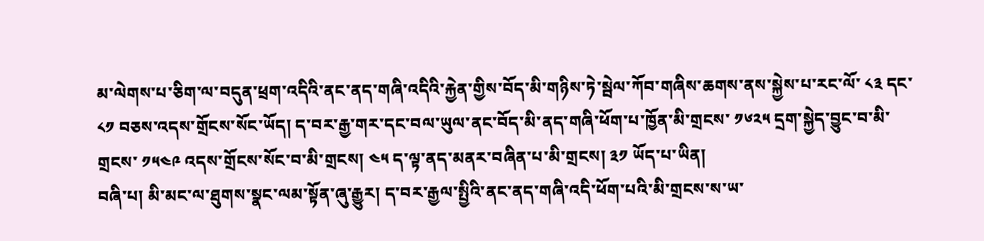མ་ལེགས་པ་ཅིག་ལ་བདུན་ཕྲག་འདིའི་ནང་ནད་གཞི་འདིའི་རྐྱེན་གྱིས་བོད་མི་གཉིས་ཏེ་སྦེལ་ཀོབ་གཞིས་ཆགས་ནས་སྐྱེས་པ་རང་ལོ་ ༨༣ དང་༨༡ བཅས་འདས་གྲོངས་སོང་ཡོད། ད་བར་རྒྱ་གར་དང་བལ་ཡུལ་ནང་བོད་མི་ནད་གཞི་ཕོག་པ་ཁྱོན་མི་གྲངས་ ༡༦༢༥ དྲག་སྐྱེད་བྱུང་བ་མི་གྲངས་ ༡༥༤༩ འདས་གྲོངས་སོང་བ་མི་གྲངས། ༤༥ ད་ལྟ་ནད་མནར་བཞིན་པ་མི་གྲངས། ༣༡ ཡོད་པ་ཡིན།
བཞི་པ། མི་མང་ལ་ཐུགས་སྣང་ལམ་སྟོན་ཞུ་རྒྱུར། ད་བར་རྒྱལ་སྤྱིའི་ནང་ནད་གཞི་འདི་ཕོག་པའི་མི་གྲངས་ས་ཡ་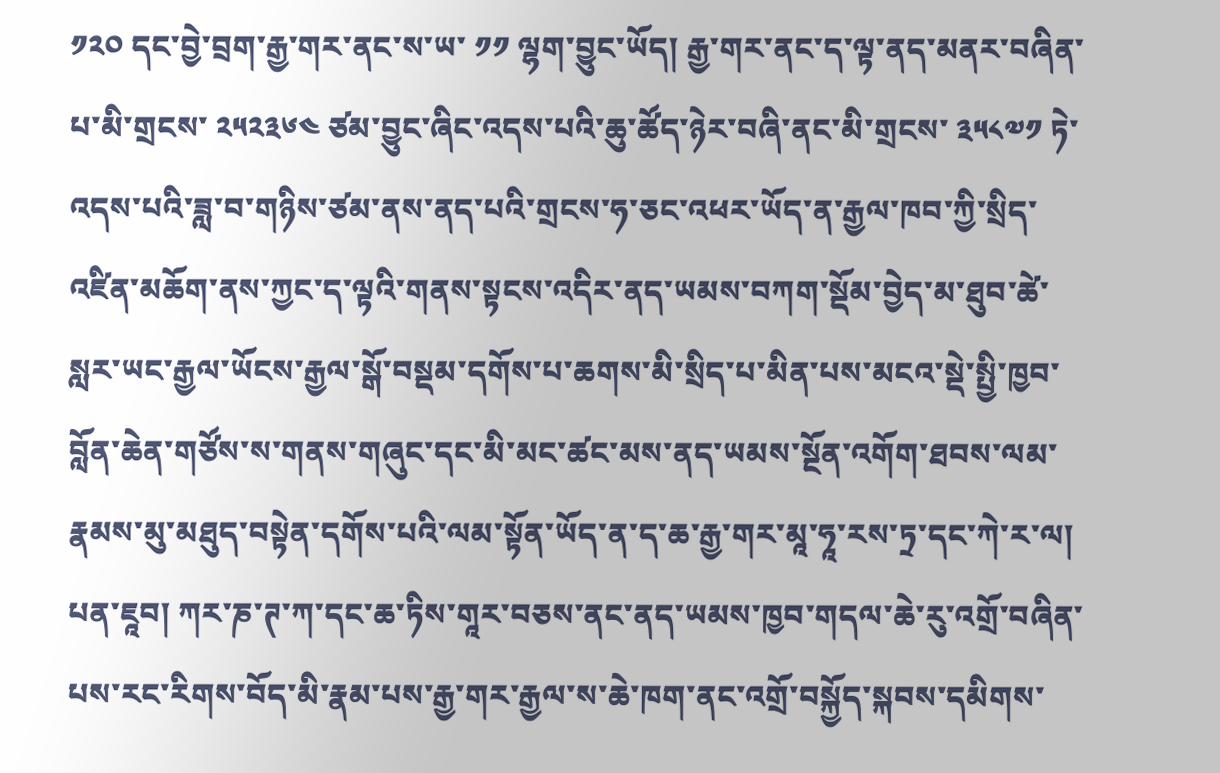༡༢༠ དང་བྱེ་བྲག་རྒྱ་གར་ནང་ས་ཡ་ ༡༡ ལྷག་བྱུང་ཡོད། རྒྱ་གར་ནང་ད་ལྟ་ནད་མནར་བཞིན་པ་མི་གྲངས་ ༢༥༢༣༦༤ ཙམ་བྱུང་ཞིང་འདས་པའི་ཆུ་ཚོད་ཉེར་བཞི་ནང་མི་གྲངས་ ༣༥༨༧༡ ཏེ་འདས་པའི་ཟླ་བ་གཉིས་ཙམ་ནས་ནད་པའི་གྲངས་ཧ་ཅང་འཕར་ཡོད་ན་རྒྱལ་ཁབ་ཀྱི་སྲིད་འཛིན་མཆོག་ནས་ཀྱང་ད་ལྟའི་གནས་སྟངས་འདིར་ནད་ཡམས་བཀག་སྡོམ་བྱེད་མ་ཐུབ་ཚེ་སླར་ཡང་རྒྱལ་ཡོངས་རྒྱལ་སྒོ་བསྡམ་དགོས་པ་ཆགས་མི་སྲིད་པ་མིན་པས་མངའ་སྡེ་སྤྱི་ཁྱབ་བློན་ཆེན་གཙོས་ས་གནས་གཞུང་དང་མི་མང་ཚང་མས་ནད་ཡམས་སྔོན་འགོག་ཐབས་ལམ་རྣམས་མུ་མཐུད་བསྟེན་དགོས་པའི་ལམ་སྟོན་ཡོད་ན་ད་ཆ་རྒྱ་གར་མཱ་ཧཱ་རས་ཏྲ་དང་ཀེ་ར་ལ། པན་ཇཱབ། ཀར་ཎ་ཊ་ཀ་དང་ཆ་ཏིས་གཱར་བཅས་ནང་ནད་ཡམས་ཁྱབ་གདལ་ཆེ་རུ་འགྲོ་བཞིན་པས་རང་རིགས་བོད་མི་རྣམ་པས་རྒྱ་གར་རྒྱལ་ས་ཆེ་ཁག་ནང་འགྲོ་བསྐྱོད་སྐབས་དམིགས་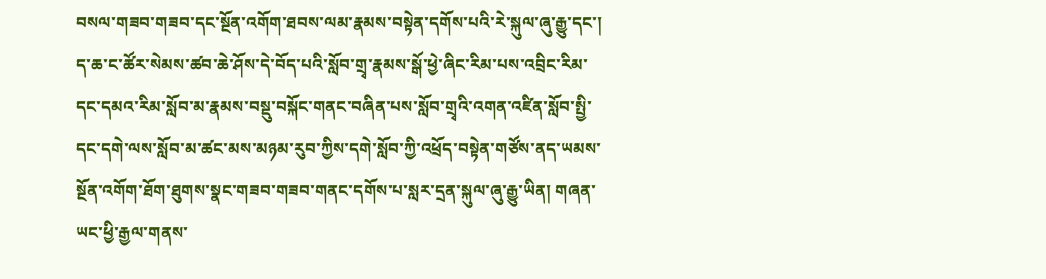བསལ་གཟབ་གཟབ་དང་སྔོན་འགོག་ཐབས་ལམ་རྣམས་བསྟེན་དགོས་པའི་རེ་སྐུལ་ཞུ་རྒྱུ་དང་། ད་ཆ་ང་ཚོར་སེམས་ཚབ་ཆེ་ཤོས་དེ་བོད་པའི་སློབ་གྲྭ་རྣམས་སྒོ་ཕྱེ་ཞིང་རིམ་པས་འབྲིང་རིམ་དང་དམའ་རིམ་སློབ་མ་རྣམས་བསྡུ་བསྐོང་གནང་བཞིན་པས་སློབ་གྲྭའི་འགན་འཛིན་སློབ་སྤྱི་དང་དགེ་ལས་སློབ་མ་ཚང་མས་མཉམ་རུབ་ཀྱིས་དགེ་སློབ་ཀྱི་འཕྲོད་བསྟེན་གཙོས་ནད་ཡམས་སྔོན་འགོག་ཐོག་ཐུགས་སྣང་གཟབ་གཟབ་གནང་དགོས་པ་སླར་དྲན་སྐུལ་ཞུ་རྒྱུ་ཡིན། གཞན་ཡང་ཕྱི་རྒྱལ་གནས་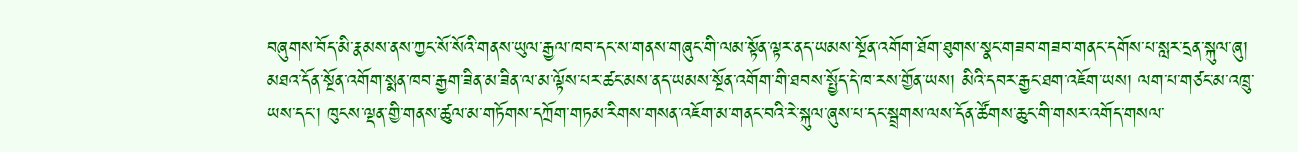བཞུགས་བོད་མི་རྣམས་ནས་ཀྱང་སོ་སོའི་གནས་ཡུལ་རྒྱལ་ཁབ་དང་ས་གནས་གཞུང་གི་ལམ་སྟོན་ལྟར་ནད་ཡམས་སྔོན་འགོག་ཐོག་ཐུགས་སྣང་གཟབ་གཟབ་གནང་དགོས་པ་སླར་དྲན་སྐུལ་ཞུ། མཐའ་དོན་སྔོན་འགོག་སྨན་ཁབ་རྒྱག་ཟིན་མ་ཟིན་ལ་མ་ལྟོས་པར་ཚང་མས་ནད་ཡམས་སྔོན་འགོག་གི་ཐབས་སྤྱོད་དེ་ཁ་རས་གྱོན་ཡས། མིའི་དབར་རྒྱང་ཐག་འཇོག་ཡས། ལག་པ་གཙང་མ་འཁྲུ་ཡས་དང་། ཁུངས་ལྡན་གྱི་གནས་ཚུལ་མ་གཏོགས་དཀྲོག་གཏམ་རིགས་གསན་འཇོག་མ་གནང་བའི་རེ་སྐུལ་ཞུས་པ་དང་སྦྲགས་ལས་དོན་ཚོགས་ཆུང་གི་གསར་འགོད་གསལ་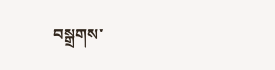བསྒྲགས་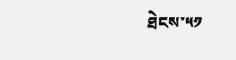ཐེངས་༥༡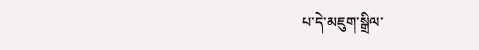པ་དེ་མཇུག་སྒྲིལ་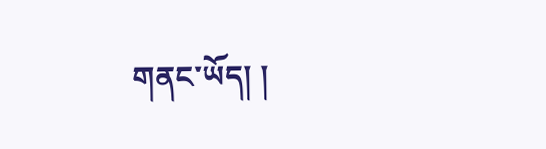གནང་ཡོད། །